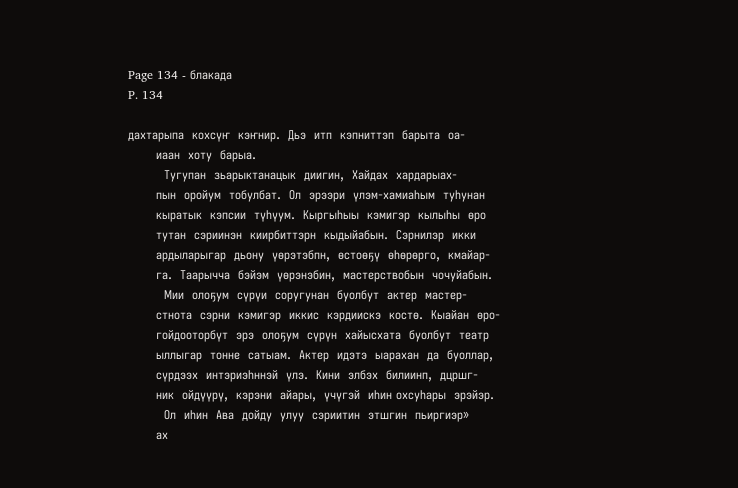Page 134 - блакада
P. 134

дахтарыпа  кохсүҥ  кэҥнир.  Дьэ  итп  кэпниттэп  барыта  оа-
       иаан  хоту  барыа.
         Тугупан  зьарыктанацык  диигин,  Хайдах  хардарыах-
       пын  оройум  тобулбат.  Ол  эрээри  үлэм-хамиаһым  туһунан
       кыратык  кэпсии  түһүум.  Кыргыһыы  кэмигэр  кылыһы  өро
       тутан  сэриинэн  киирбиттэрн  кыдыйабын.  Сэрнилэр  икки
       ардыларыгар  дьону  үөрэтэбпн,  өстоөҕү  өһөрөрго,  кмайар-
       га.  Таарычча  бэйэм  үөрэнэбин,  мастерствобын  чочуйабын.
         Мии  олоҕум  сүрүи  соругунан  буолбут  актер  мастер-
       стнота  сэрни  кэмигэр  иккис  кэрдиискэ  костө.  Кыайан  өро-
       гойдооторбүт  эрэ  олоҕум  сүрүн  хайысхата  буолбут  театр
       ыллыгар  тонне  сатыам.  Актер  идэтэ  ыарахан  да  буоллар,
       сүрдээх  интэриэһннэй  үлэ.  Кини  элбэх  билиинп,  дцршг-
       ник  ойдүүрү,  кэрэни  айары,  үчүгэй  иһин охсуһары  эрэйэр.
         Ол  иһин  Ава  дойду  улуу  сэриитин  этшгин  пьиргиэр»
       ах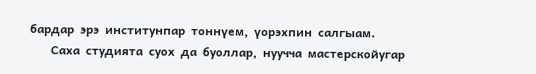бардар  эрэ  институнпар  тоннүем,  үорэхпин  салгыам.
       Саха  студията  суох  да  буоллар,  нуучча  мастерскойугар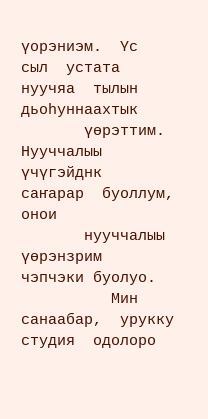үорэниэм.  Үс  сыл  устата  нуучяа  тылын  дьоһуннаахтык
       үөрэттим.  Нууччалыы  үчүгэйднк  саҥарар  буоллум,  онои
       нууччалыы үөрэнзрим  чэпчэки буолуо.
          Мин  санаабар,  урукку  студия  одолоро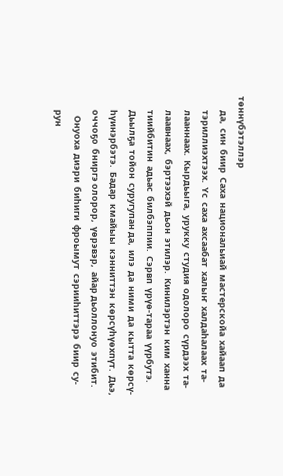төннүбэтэллэр
       да,  син  биир  Саха  национальиай  мастерскойа  хайаап  да
       тэриллиэхтээх.  Үс  саха  ахсаабат  халыҥ  халдаһалаах  та-
       лааннаах.  Кырдьыга,  урукку  студия  одолоро  сүрдээх  та-
       лаавнаах,  бэртээхэй  дьон  этилэр.  Кинилэртэн  ким  ханна
       тиийбитин  адьас  билбэппии.  Сэрвп  үрүө-тараа  үүрбутэ.
       Дьылҕа  тойон  суругупан да,  илэ  да  ними  да  кытта  көрсү-
       һүинэрбэтэ.  Бадар  кмайыы  кэнниттэн  көрсүһүөхпүт.  Дьэ,
       оччоҕо  бниргэ олорор,  үөрэвэр,  айар дьоллонуо  этибит.
          Онуоха  диэри  биһиги  фроымут  сэрииһиттэрэ  биир  су-
       рун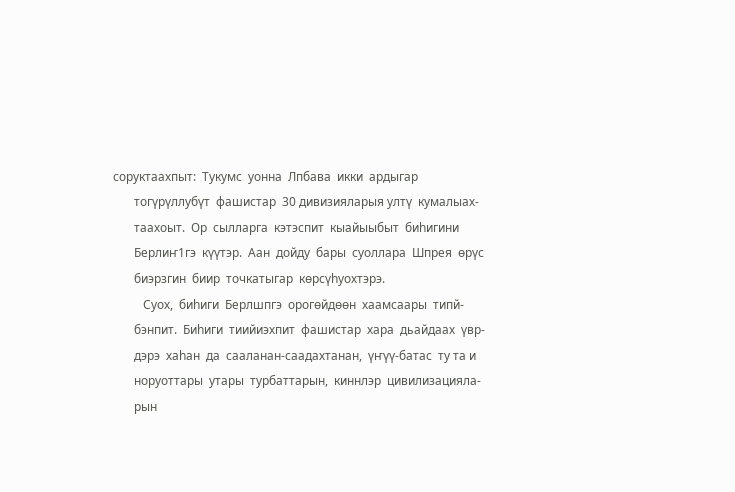соруктаахпыт:  Тукумс  уонна  Лпбава  икки  ардыгар
       тогүрүллубүт  фашистар  30 дивизияларыя ултү  кумалыах-
       таахоыт.  Ор  сылларга  кэтэспит  кыайыыбыт  биһигини
       Берлиҥ1гэ  күүтэр.  Аан  дойду  бары  суоллара  Шпрея  өрүс
       биэрзгин  биир  точкатыгар  көрсүһуохтэрэ.
          Суох,  биһиги  Берлшпгэ  орогөйдөөн  хаамсаары  типй-
       бэнпит.  Биһиги  тиийиэхпит  фашистар  хара  дьайдаах  үвр-
       дэрэ  хаһан  да  сааланан-саадахтанан,  үҥүү-батас  ту та и
       норуоттары  утары  турбаттарын,  киннлэр  цивилизацияла-
       рын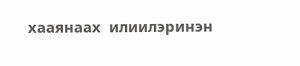хааянаах  илиилэринэн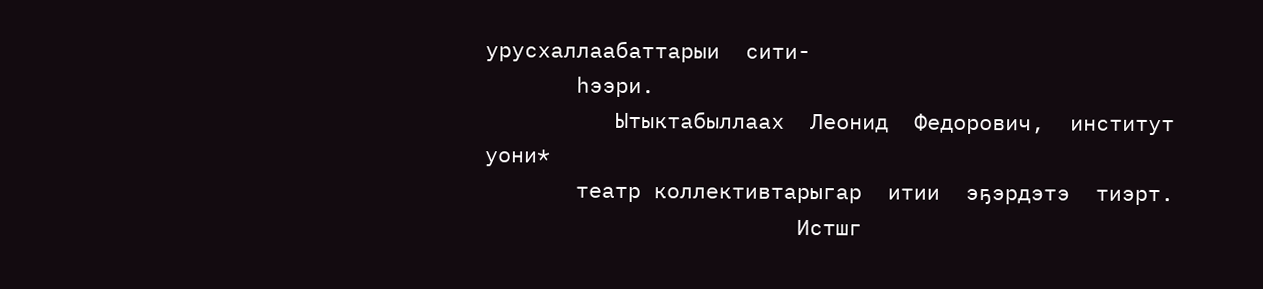урусхаллаабаттарыи  сити-
       һээри.
          Ытыктабыллаах  Леонид  Федорович,  институт  уони*
       театр коллективтарыгар  итии  эҕэрдэтэ  тиэрт.
                        Истшг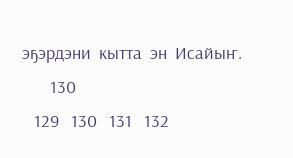эҕэрдэни  кытта  эн  Исайыҥ.
       130
   129   130   131   132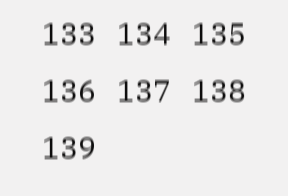133   134   135   136   137   138   139